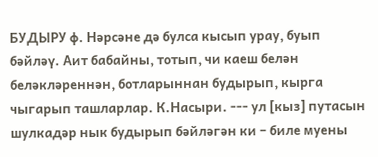БУДЫРУ ф. Нәрсәне дә булса кысып урау, буып бәйләү. Аит бабайны, тотып, чи каеш белән беләкләреннән, ботларыннан будырып, кырга чыгарып ташларлар. К.Насыри. --- ул [кыз] путасын шулкадәр нык будырып бәйләгән ки – биле муены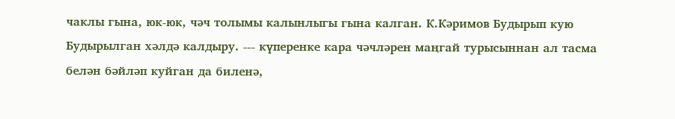чаклы гына, юк-юк, чәч толымы калынлыгы гына калган. К.Кәримов Будырып кую Будырылган хәлдә калдыру. --- күперенке кара чәчләрен маңгай турысыннан ал тасма белән бәйләп куйган да биленә,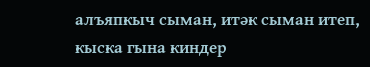алъяпкыч сыман, итәк сыман итеп, кыска гына киндер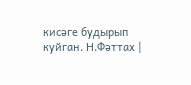кисәге будырып куйган. Н.Фəттах |